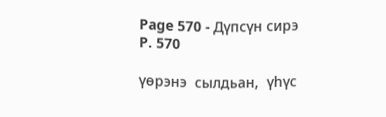Page 570 - Дүпсүн сирэ
P. 570

үөрэнэ  сылдьан,  үһүс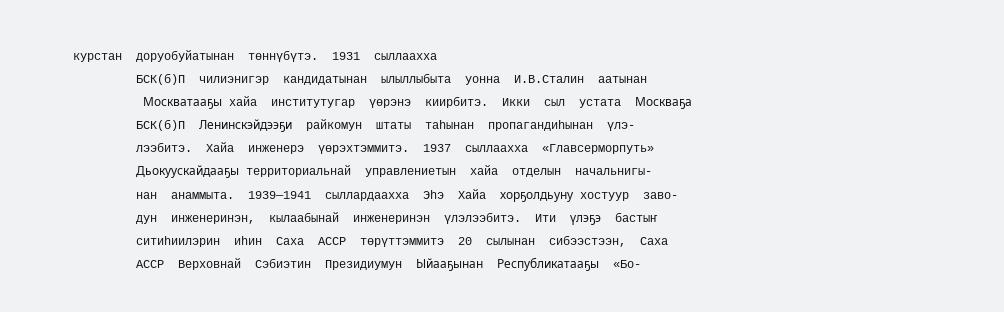курстан  доруобуйатынан  төннүбүтэ.  1931  сыллаахха
         БСК(б)П  чилиэнигэр  кандидатынан  ылыллыбыта  уонна  И.В.Сталин  аатынан
          Москватааҕы хайа  институтугар  үөрэнэ  киирбитэ.  Икки  сыл  устата  Москваҕа
         БСК(б)П  Ленинскэйдээҕи  райкомун  штаты  таһынан  пропагандиһынан  үлэ-
         лээбитэ.  Хайа  инженерэ  үөрэхтэммитэ.  1937  сыллаахха  «Главсерморпуть»
         Дьокуускайдааҕы территориальнай  управлениетын  хайа  отделын  начальнигы-
         нан  анаммыта.  1939—1941  сыллардаахха  Эһэ  Хайа  хорҕолдьуну хостуур  заво-
         дун  инженеринэн,  кылаабынай  инженеринэн  үлэлээбитэ.  Ити  үлэҕэ  бастыҥ
         ситиһиилэрин  иһин  Саха  АССР  төрүттэммитэ  20  сылынан  сибээстээн,  Саха
         АССР  Верховнай  Сэбиэтин  Президиумун  Ыйааҕынан  Республикатааҕы  «Бо-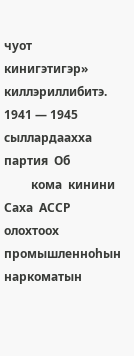чуот  кинигэтигэр»  киллэриллибитэ.  1941 — 1945  сыллардаахха  партия  Об
         кома  кинини  Саха  АССР  олохтоох  промышленноһын  наркоматын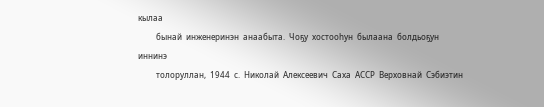кылаа
         бынай  инженеринэн  анаабыта.  Чоҕу  хостооһун  былаана  болдьоҕун  иннинэ
         толоруллан,  1944  с.  Николай  Алексеевич  Саха  АССР  Верховнай  Сэбиэтин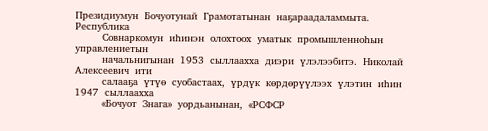Президиумун  Бочуотунай  Грамотатынан  наҕараадаламмыта.  Республика
         Совнаркомун  иһинэн  олохтоох  уматык  промышленноһын  управлениетын
         начальнигынан  1953  сыллаахха  диэри  үлэлээбитэ.  Николай  Алексеевич  ити
         салааҕа  үтүө  суобастаах,  үрдүк  көрдөрүүлээх  үлэтин  иһин  1947  сыллаахха
         «Бочуот  Знага»  уордьанынан,  «РСФСР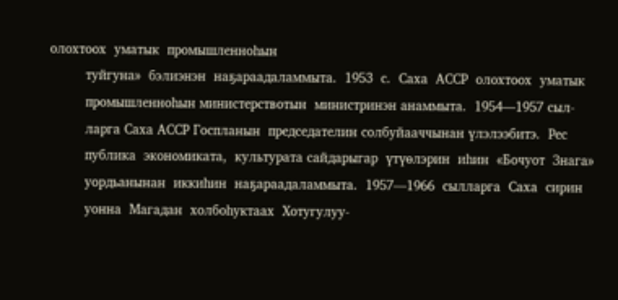олохтоох  уматык  промышленноһын
         туйгуна»  бэлиэнэн  наҕараадаламмыта.  1953  с.  Саха  АССР  олохтоох  уматык
         промышленноһын министерствотын  министринэн анаммыта.  1954—1957 сыл-
         ларга Саха АССР Госпланын  председателин солбуйааччынан үлэлээбитэ.  Рес
         публика  экономиката,  культурата сайдарыгар  үтүөлэрин  иһин  «Бочуот  Знага»
         уордьанынан  иккиһин  наҕараадаламмыта.  1957—1966  сылларга  Саха  сирин
         уонна  Магадан  холбоһуктаах  Хотугулуу-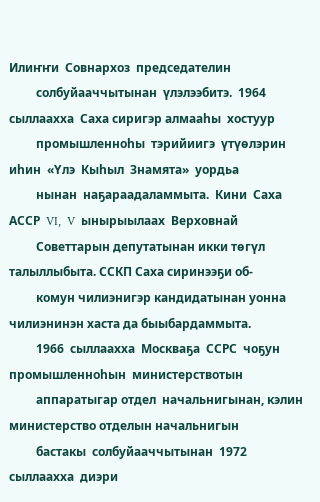Илиҥҥи  Совнархоз  председателин
         солбуйааччытынан  үлэлээбитэ.  1964 сыллаахха  Саха сиригэр алмааһы  хостуур
         промышленноһы  тэрийиигэ  үтүөлэрин  иһин  «Үлэ  Кыһыл  Знамята»  уордьа
         нынан  наҕараадаламмыта.  Кини  Саха  АССР  VI,  V  ынырыылаах  Верховнай
         Советтарын депутатынан икки төгүл талыллыбыта. ССКП Саха сиринээҕи об-
         комун чилиэнигэр кандидатынан уонна чилиэнинэн хаста да быыбардаммыта.
         1966  сыллаахха  Москваҕа  ССРС  чоҕун  промышленноһын  министерствотын
         аппаратыгар отдел  начальнигынан, кэлин министерство отделын начальнигын
         бастакы  солбуйааччытынан  1972  сыллаахха  диэри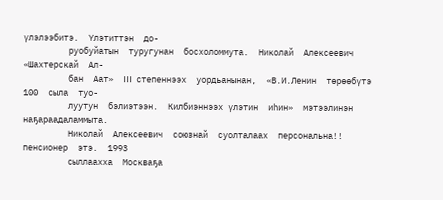үлэлээбитэ.  Үлэтиттэн  до-
         руобуйатын  туругунан  босхоломмута.  Николай  Алексеевич  «Шахтерскай  Ал-
         бан  Аат»  III  степеннээх  уордьанынан,  «В.И.Ленин  төрөөбүтэ  100  сыла  туо-
         луутун  бэлиэтээн.  Килбиэннээх үлэтин  иһин»  мэтээлинэн  наҕараадаламмыта.
         Николай  Алексеевич  союзнай  суолталаах  персональна!!  пенсионер  этэ.  1993
         сыллаахха  Москваҕа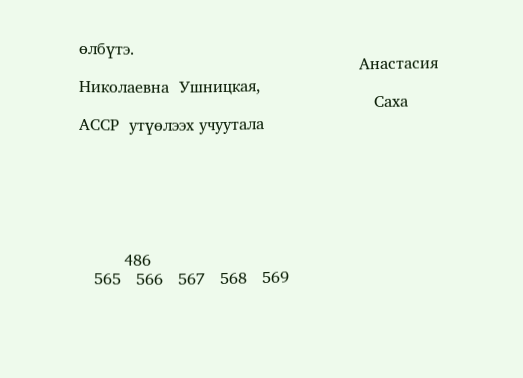өлбүтэ.
                                                        Анастасия  Николаевна  Ушницкая,
                                                           Саха АССР  утүөлээх учуутала






         486
   565   566   567   568   569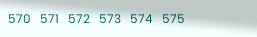570   571   572   573   574   575